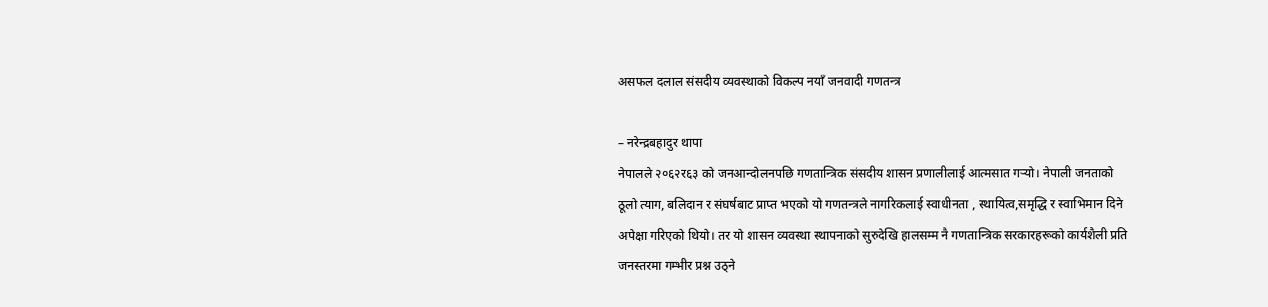असफल दलाल संसदीय व्यवस्थाको विकल्प नयाँ जनवादी गणतन्त्र

– नरेन्द्रबहादुर थापा
नेपालले २०६२र६३ को जनआन्दोलनपछि गणतान्त्रिक संसदीय शासन प्रणालीलाई आत्मसात गर्‍यो। नेपाली जनताको ठूलो त्याग, बलिदान र संघर्षबाट प्राप्त भएको यो गणतन्त्रले नागरिकलाई स्वाधीनता , स्थायित्व,समृद्धि र स्वाभिमान दिने अपेक्षा गरिएको थियो। तर यो शासन व्यवस्था स्थापनाको सुरुदेखि हालसम्म नै गणतान्त्रिक सरकारहरूको कार्यशैली प्रति जनस्तरमा गम्भीर प्रश्न उठ्ने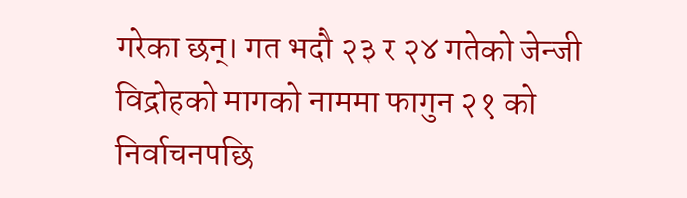गरेका छन्। गत भदौ २३ र २४ गतेको जेन्जी विद्रोहको मागको नाममा फागुन २१ को निर्वाचनपछि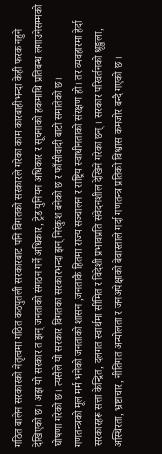गठित बालेन सरकारको नेतृत्वमा गठित कठपुतली सरकारबाट पनि विगतको सरकारले गरेका काम कारबाहीभन्दा केही फरक नहुने देखिएको छ। अझ यो सरकार त झन् जनताको संगठन गर्ने अधिकार, ट्रेड युनियन अधिकार र सूचनाको हकमाथि प्रतिबन्ध लगाउनेसम्मको घोषणा गरेको छ। त्यसैले यो सरकार विगतका सरकारभन्दा झन् निरंकुश बनेको छ र फाँसीवादी बाटो समातेको छ।
गणतन्त्रको मूल मर्म भनेको जनताको शासन ,जनताकै हितमा राज्य सञ्चालन र राष्ट्रिय स्वाधीनताको संरक्षण हो। तर व्यवहारमा हेर्दा सरकारहरू सत्ता केन्द्रित, दलगत स्वार्थमा सीमित र विदेशी प्रभावप्रति संवेदनशील देखिने गरेका छन् । सरकार परिवर्तनको श्रृङ्खला, अस्थिरता, भ्रष्टाचार, नीतिगत अन्योलता र जनअपेक्षाको बेवास्ताले गर्दा गणतन्त्र प्रतिको विश्वास कमजोर बन्दै गएको छ ।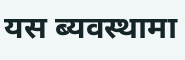यस ब्यवस्थामा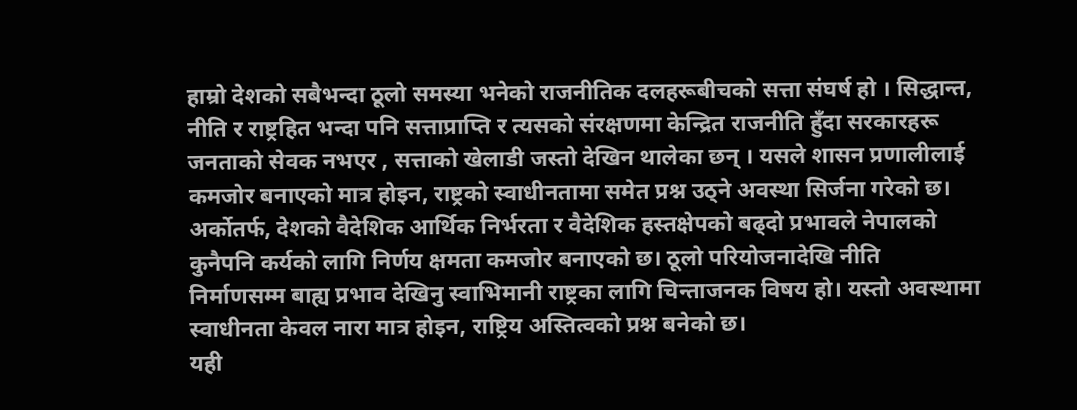हाम्रो देशको सबैभन्दा ठूलो समस्या भनेको राजनीतिक दलहरूबीचको सत्ता संघर्ष हो । सिद्धान्त, नीति र राष्ट्रहित भन्दा पनि सत्ताप्राप्ति र त्यसको संरक्षणमा केन्द्रित राजनीति हुँदा सरकारहरू जनताको सेवक नभएर , सत्ताको खेलाडी जस्तो देखिन थालेका छन् । यसले शासन प्रणालीलाई कमजोर बनाएको मात्र होइन, राष्ट्रको स्वाधीनतामा समेत प्रश्न उठ्ने अवस्था सिर्जना गरेको छ।
अर्कोतर्फ, देशको वैदेशिक आर्थिक निर्भरता र वैदेशिक हस्तक्षेपको बढ्दो प्रभावले नेपालको कुनैपनि कर्यको लागि निर्णय क्षमता कमजोर बनाएको छ। ठूलो परियोजनादेखि नीति निर्माणसम्म बाह्य प्रभाव देखिनु स्वाभिमानी राष्ट्रका लागि चिन्ताजनक विषय हो। यस्तो अवस्थामा स्वाधीनता केवल नारा मात्र होइन, राष्ट्रिय अस्तित्वको प्रश्न बनेको छ।
यही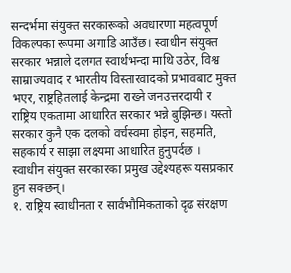सन्दर्भमा संयुक्त सरकारूको अवधारणा महत्वपूर्ण विकल्पका रूपमा अगाडि आउँछ। स्वाधीन संयुक्त सरकार भन्नाले दलगत स्वार्थभन्दा माथि उठेर, विश्व साम्राज्यवाद र भारतीय विस्तारवादको प्रभावबाट मुक्त भएर, राष्ट्रहितलाई केन्द्रमा राख्ने जनउत्तरदायी र राष्ट्रिय एकतामा आधारित सरकार भन्ने बुझिन्छ। यस्तो सरकार कुनै एक दलको वर्चस्वमा होइन, सहमति, सहकार्य र साझा लक्ष्यमा आधारित हुनुपर्दछ ।
स्वाधीन संयुक्त सरकारका प्रमुख उद्देश्यहरू यसप्रकार हुन सक्छन्।
१. राष्ट्रिय स्वाधीनता र सार्वभौमिकताको दृढ संरक्षण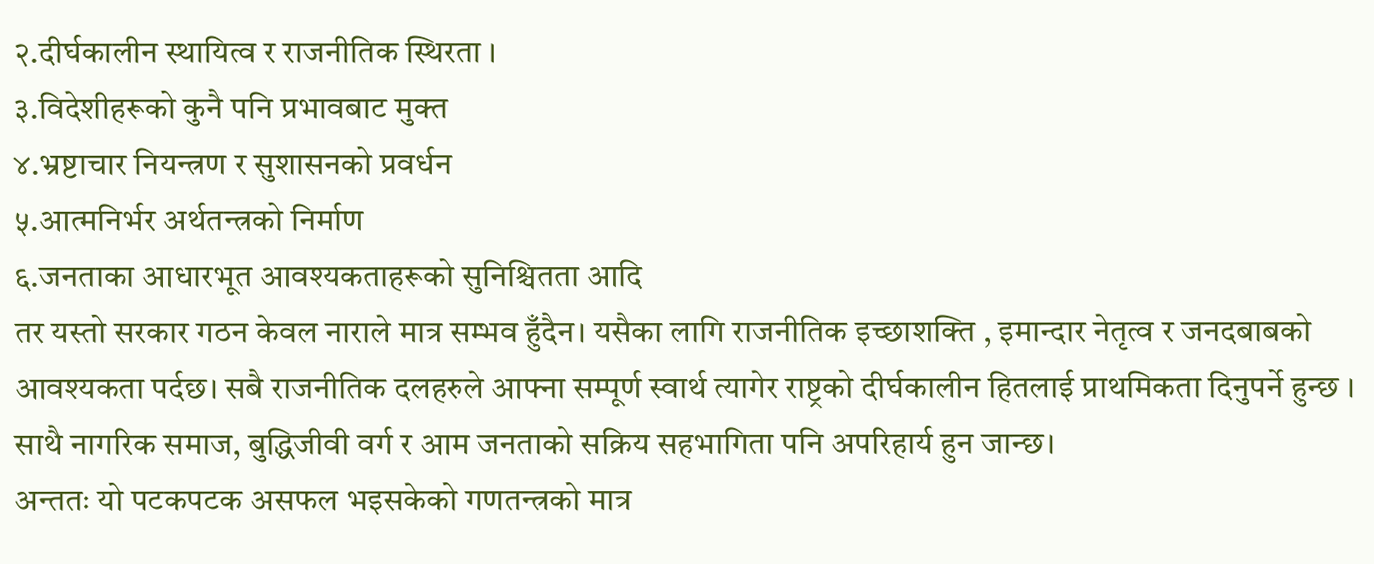२.दीर्घकालीन स्थायित्व र राजनीतिक स्थिरता ।
३.विदेशीहरूको कुनै पनि प्रभावबाट मुक्त
४.भ्रष्टाचार नियन्त्रण र सुशासनको प्रवर्धन
५.आत्मनिर्भर अर्थतन्त्रको निर्माण
६.जनताका आधारभूत आवश्यकताहरूको सुनिश्चितता आदि
तर यस्तो सरकार गठन केवल नाराले मात्र सम्भव हुँदैन। यसैका लागि राजनीतिक इच्छाशक्ति , इमान्दार नेतृत्व र जनदबाबको आवश्यकता पर्दछ। सबै राजनीतिक दलहरुले आफ्ना सम्पूर्ण स्वार्थ त्यागेर राष्ट्रको दीर्घकालीन हितलाई प्राथमिकता दिनुपर्ने हुन्छ । साथै नागरिक समाज, बुद्धिजीवी वर्ग र आम जनताको सक्रिय सहभागिता पनि अपरिहार्य हुन जान्छ।
अन्ततः यो पटकपटक असफल भइसकेको गणतन्त्रको मात्र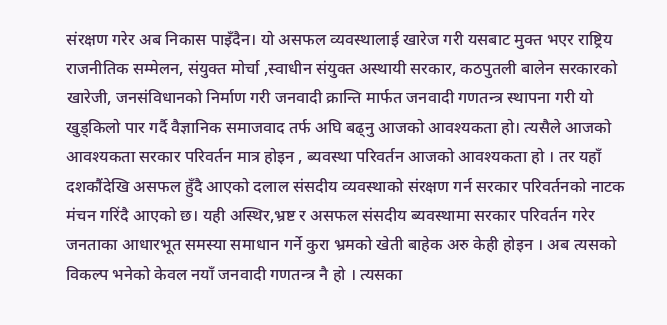संरक्षण गरेर अब निकास पाइँदैन। यो असफल व्यवस्थालाई खारेज गरी यसबाट मुक्त भएर राष्ट्रिय राजनीतिक सम्मेलन, संयुक्त मोर्चा ,स्वाधीन संयुक्त अस्थायी सरकार, कठपुतली बालेन सरकारको खारेजी, जनसंविधानको निर्माण गरी जनवादी क्रान्ति मार्फत जनवादी गणतन्त्र स्थापना गरी यो खुड्किलो पार गर्दै वैज्ञानिक समाजवाद तर्फ अघि बढ्नु आजको आवश्यकता हो। त्यसैले आजको आवश्यकता सरकार परिवर्तन मात्र होइन , ब्यवस्था परिवर्तन आजको आवश्यकता हो । तर यहाँ दशकौंदेखि असफल हुँदै आएको दलाल संसदीय व्यवस्थाको संरक्षण गर्न सरकार परिवर्तनको नाटक मंचन गरिंदै आएको छ। यही अस्थिर,भ्रष्ट र असफल संसदीय ब्यवस्थामा सरकार परिवर्तन गरेर जनताका आधारभूत समस्या समाधान गर्ने कुरा भ्रमको खेती बाहेक अरु केही होइन । अब त्यसको विकल्प भनेको केवल नयाँ जनवादी गणतन्त्र नै हो । त्यसका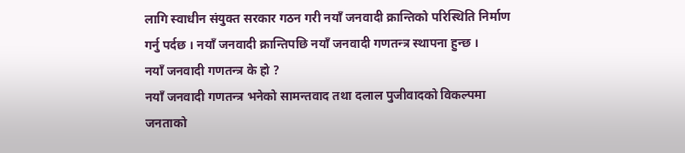लागि स्वाधीन संयुक्त सरकार गठन गरी नयाँ जनवादी क्रान्तिको परिस्थिति निर्माण गर्नु पर्दछ । नयाँ जनवादी क्रान्तिपछि नयाँ जनवादी गणतन्त्र स्थापना हुन्छ ।
नयाँ जनवादी गणतन्त्र के हो ?
नयाँ जनवादी गणतन्त्र भनेको सामन्तवाद तथा दलाल पुजीवादको विकल्पमा जनताको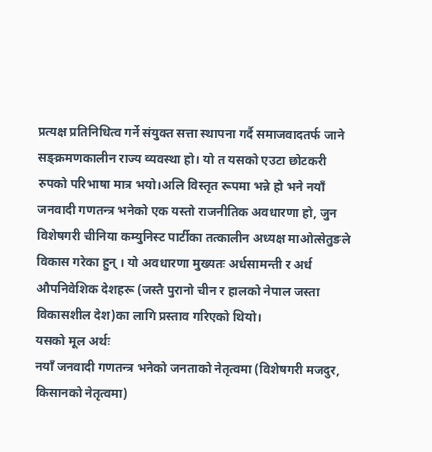प्रत्यक्ष प्रतिनिधित्व गर्ने संयुक्त सत्ता स्थापना गर्दै समाजवादतर्फ जाने सङ्क्रमणकालीन राज्य व्यवस्था हो। यो त यसको एउटा छोटकरी रुपको परिभाषा मात्र भयो।अलि विस्तृत रूपमा भन्ने हो भने नयाँ जनवादी गणतन्त्र भनेको एक यस्तो राजनीतिक अवधारणा हो, जुन विशेषगरी चीनिया कम्युनिस्ट पार्टीका तत्कालीन अध्यक्ष माओत्सेतुङले विकास गरेका हुन् । यो अवधारणा मुख्यतः अर्धसामन्ती र अर्ध औपनिवेशिक देशहरू (जस्तै पुरानो चीन र हालको नेपाल जस्ता विकासशील देश)का लागि प्रस्ताव गरिएको थियो।
यसको मूल अर्थः
नयाँ जनवादी गणतन्त्र भनेको जनताको नेतृत्वमा (विशेषगरी मजदुर, किसानको नेतृत्वमा)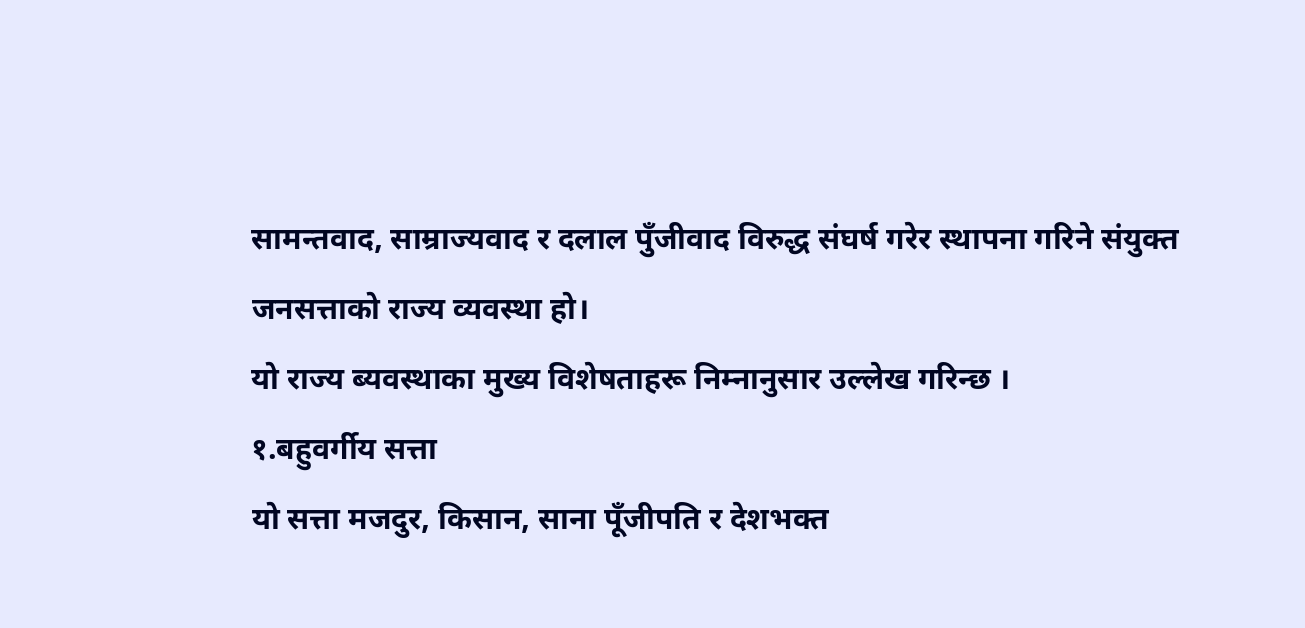सामन्तवाद, साम्राज्यवाद र दलाल पुँजीवाद विरुद्ध संघर्ष गरेर स्थापना गरिने संयुक्त जनसत्ताको राज्य व्यवस्था हो।
यो राज्य ब्यवस्थाका मुख्य विशेषताहरू निम्नानुसार उल्लेख गरिन्छ ।
१.बहुवर्गीय सत्ता
यो सत्ता मजदुर, किसान, साना पूँजीपति र देशभक्त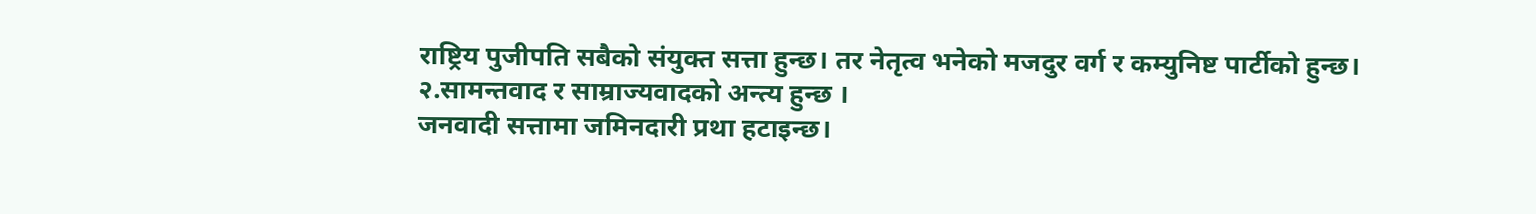राष्ट्रिय पुजीपति सबैको संयुक्त सत्ता हुन्छ। तर नेतृत्व भनेको मजदुर वर्ग र कम्युनिष्ट पार्टीको हुन्छ।
२.सामन्तवाद र साम्राज्यवादको अन्त्य हुन्छ ।
जनवादी सत्तामा जमिनदारी प्रथा हटाइन्छ।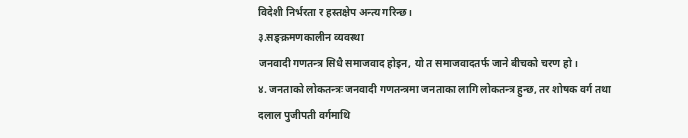विदेशी निर्भरता र हस्तक्षेप अन्त्य गरिन्छ।
३.सङ्क्रमणकालीन व्यवस्था
जनवादी गणतन्त्र सिधै समाजवाद होइन, यो त समाजवादतर्फ जाने बीचको चरण हो।
४. जनताको लोकतन्त्रः जनवादी गणतन्त्रमा जनताका लागि लोकतन्त्र हुन्छ, तर शोषक वर्ग तथा दलाल पुजीपती वर्गमाथि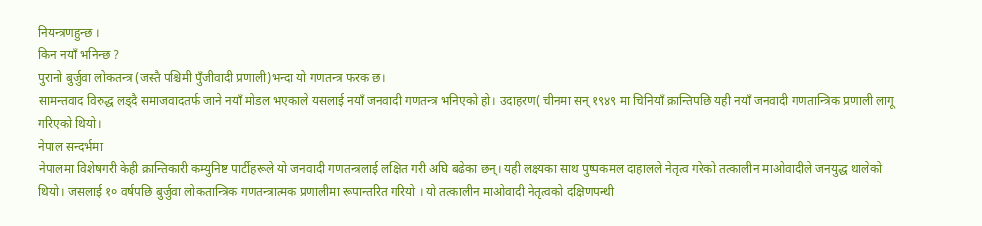नियन्त्रणहुन्छ ।
किन नयाँ भनिन्छ ?
पुरानो बुर्जुवा लोकतन्त्र (जस्तै पश्चिमी पुँजीवादी प्रणाली)भन्दा यो गणतन्त्र फरक छ।
सामन्तवाद विरुद्ध लड्दै समाजवादतर्फ जाने नयाँ मोडल भएकाले यसलाई नयाँ जनवादी गणतन्त्र भनिएको हो। उदाहरण( चीनमा सन् १९४९ मा चिनियाँ क्रान्तिपछि यही नयाँ जनवादी गणतान्त्रिक प्रणाली लागू गरिएको थियो।
नेपाल सन्दर्भमा
नेपालमा विशेषगरी केही क्रान्तिकारी कम्युनिष्ट पार्टीहरूले यो जनवादी गणतन्त्रलाई लक्षित गरी अघि बढेका छन्। यही लक्ष्यका साथ पुष्पकमल दाहालले नेतृत्व गरेको तत्कालीन माओवादीले जनयुद्ध थालेको थियो। जसलाई १० वर्षपछि बुर्जुवा लोकतान्त्रिक गणतन्त्रात्मक प्रणालीमा रूपान्तरित गरियो । यो तत्कालीन माओवादी नेतृत्वको दक्षिणपन्थी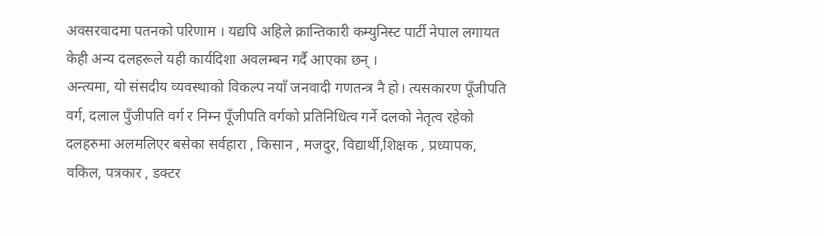अवसरवादमा पतनको परिणाम । यद्यपि अहिले क्रान्तिकारी कम्युनिस्ट पार्टी नेपाल लगायत केही अन्य दलहरूले यही कार्यदिशा अवलम्बन गर्दै आएका छन् ।
अन्त्यमा, यो संसदीय व्यवस्थाको विकल्प नयाँ जनवादी गणतन्त्र नै हो। त्यसकारण पूँजीपति वर्ग, दलाल पुँजीपति वर्ग र निम्न पूँजीपति वर्गको प्रतिनिधित्व गर्ने दलको नेतृत्व रहेको दलहरुमा अलमलिएर बसेका सर्वहारा , किसान , मजदुर, विद्यार्थी,शिक्षक , प्रध्यापक, वकिल, पत्रकार , डक्टर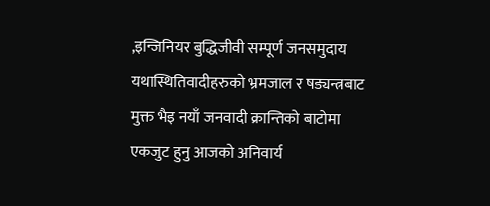,इन्जिनियर बुद्धिजीवी सम्पूर्ण जनसमुदाय यथास्थितिवादीहरुको भ्रमजाल र षड्यन्त्रबाट मुक्त भैइ नयाँ जनवादी क्रान्तिको बाटोमा एकजुट हुनु आजको अनिवार्य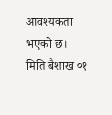आवश्यकता भएको छ।
मिति बैशाख ०१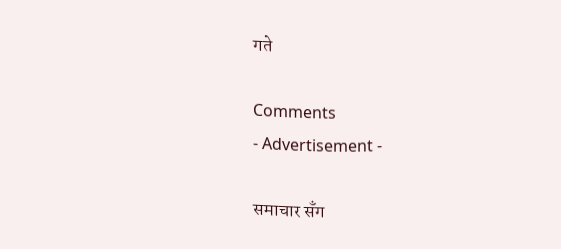गते

Comments
- Advertisement -

समाचार सँग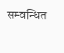सम्वन्धित